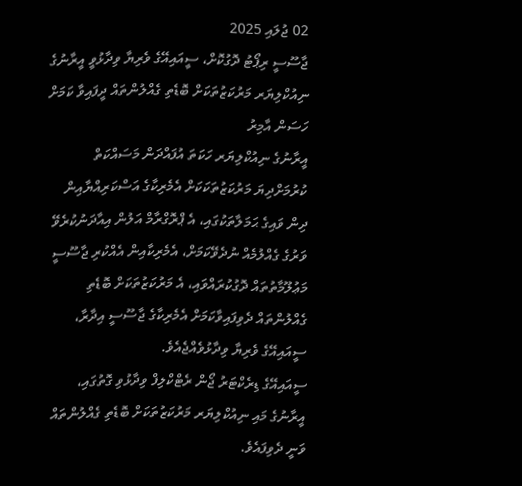02 ޖުލައި 2025
ޖާސޫސީ ރިޕޯޓު ދޮގުކޮށް، ސީއައިއޭގެ ވެރިޔާ ވިދާޅުވީ އީރާނުގެ ނިއުކްލިޔަރ މަރުކަޒުތަކަށް ބޮޑެތި ގެއްލުންތައް ދީފައިވާ ކަމަށް
ހަސަން އާމިރު
އީރާނުގެ ނިއުކްލިޔަރ ހަކަތަ އުފައްދަން މަސައްކަތް ކުރުމަށްދިޔަ މަރުކަޒުތަކަކަށް އެމެރިކާގެ އަސްކަރިއްޔާއިން ދިން ވައިގެ ޙަމަލާތަކުގައި، އެ ޕްރޮގްރާމް އަލުން އިއާދަނުކުރެވޭ ވަރުގެ ގެއްލުމެއް ނުދެވޭކަމަށް، އެމެރިކާއިން އެއްކުރި ޖާސޫސީ މަޢުލޫމާތުތައް ދޮގުކުރައްވައި، އެ މަރުކަޒުތަކަށް ބޮޑެތި ގެއްލުންތައް ދެވިފައިވާކަމަށް އެމެރިކާގެ ޖާސޫސީ އިދާރާ، ސީއައިއޭގެ ވެރިޔާ ވިދާޅުވެއްޖެއެވެ.
ސީއައިއޭގެ ޑިރެކްޓަރު ޖޯން ރެޓްކްލިފް ވިދާޅުވި ގޮތުގައި، އީރާނުގެ މައި ނިއުކްލިޔަރ މަރުކަޒުތަކަށް ބޮޑެތި ގެއްލުންތައް ވަނީ ދެވިފައެވެ.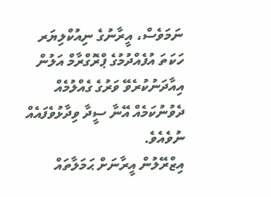ނަމަވެސް، އީރާނުގެ ނިއުކްލިޔަރ ހަކަތަ އުފެއްދުމުގެ ޕްރޮގްރާމް އަލުން އިއާދަނުކުރެވޭ ވަރުގެ ގެއްލުމެއް ދެވުނުކަމެއް އޭނާ ސީދާ ވިދާޅުވެފައެއް ނުވެއެވެ.
އިޒްރޭލުން އީރާނަށް ޙަމަލާތައް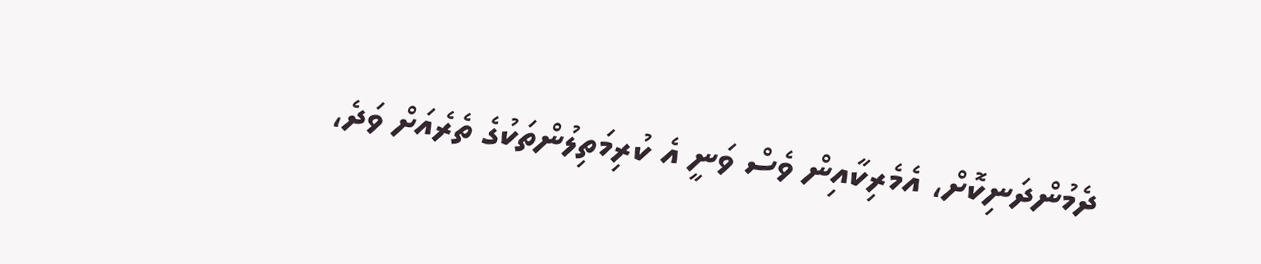ދެމުންދަނިކޮށް، އެމެރިކާއިން ވެސް ވަނީ އެ ކުރިމަތިލުންތަކުގެ ތެރެއަށް ވަދެ،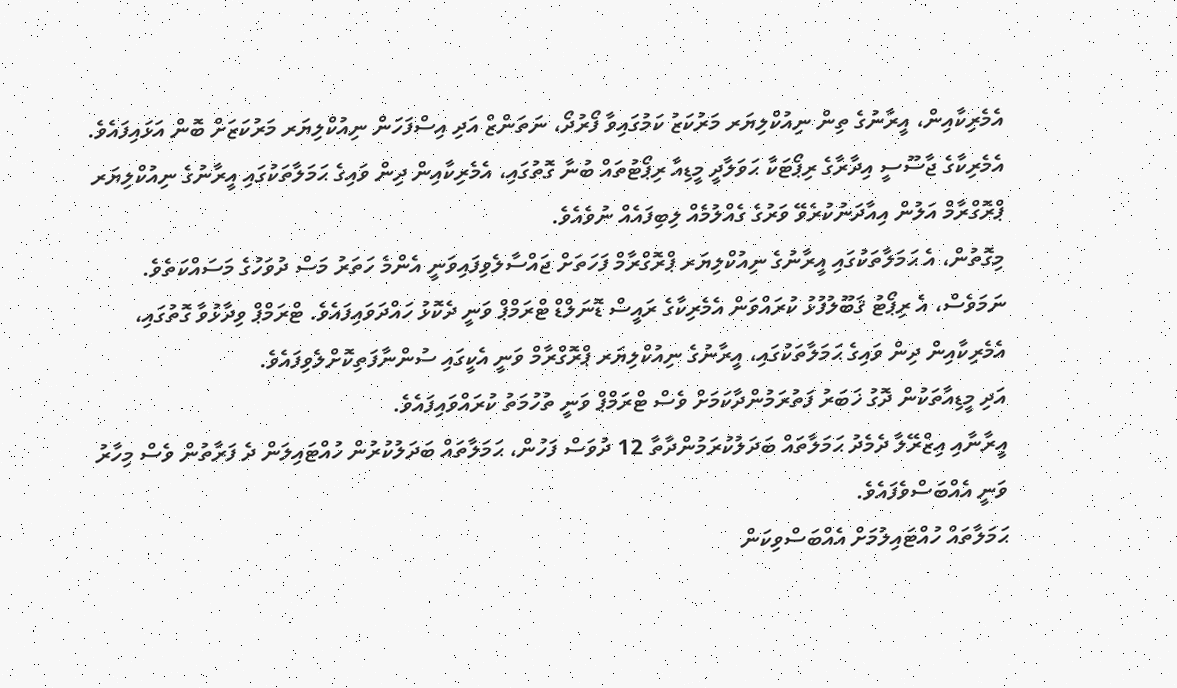އެމެރިކާއިން، އީރާނުގެ ތިން ނިއުކްލިޔަރ މަރުކަޒު ކަމުގައިވާ ފޯރުދޯ، ނަތަންޒް އަދި އިސްފަހަން ނިއުކްލިޔަރ މަރުކަޒަށް ބޮން އަޅައިފައެވެ.
އެމެރިކާގެ ޖާސޫސީ އިދާރާގެ ރިޕޯޓަކާ ޙަވަލާދީ މީޑިއާ ރިޕޯޓުތައް ބުނާ ގޮތުގައި، އެމެރިކާއިން ދިން ވައިގެ ޙަމަލާތަކުގައި އީރާނުގެ ނިއުކްލިޔަރ ޕްރޮގްރާމް އަލުން އިއާދަނުކުރެވޭ ވަރުގެ ގެއްލުމެއް ލިބިފައެއް ނުވެއެވެ.
މިގޮތުން، އެ ޙަމަލާތަކުގައި އީރާނުގެ ނިއުކްލިޔަރ ޕްރޮގްރާމް ފަހަތަށް ޖައްސާލެވިފައިވަނީ އެންމެ ހަތަރު މަސް ދުވަހުގެ މަސައްކަތެވެ.
ނަމަވެސް، އެ ރިޕޯޓު ޤަބޫލުފުޅު ކުރައްވަން އެމެރިކާގެ ރައީސް ޑޮނަލްޑް ޓްރަމްޕް ވަނީ ދެކޮޅު ހައްދަވައިފައެވެ. ޓްރަމްޕް ވިދާޅުވާ ގޮތުގައި، އެމެރިކާއިން ދިން ވައިގެ ޙަމަލާތަކުގައި، އީރާނުގެ ނިއުކްލިޔަރ ޕްރޮގްރާމް ވަނީ އެކީގައި ސުންނާފަތިކޮށްލެވިފައެވެ.
އަދި މީޑިއާތަކުން ދޮގު ޚަބަރު ފަތުރަމުންދާކަމަށް ވެސް ޓްރަމްޕް ވަނީ ތުހުމަތު ކުރައްވައިފައެވެ.
އީރާނާއި އިޒްރޭލާ ދެމެދު ޙަމަލާތައް ބަދަލުކުރަމުންދާތާ 12 ދުވަސް ފަހުން، ޙަމަލާތައް ބަދަލުކުރުން ހުއްޓައިލަން ދެ ފަރާތުން ވެސް މިހާރު ވަނީ އެއްބަސްވެފައެވެ.
ޙަމަލާތައް ހުއްޓައިލުމަށް އެއްބަސްވިކަން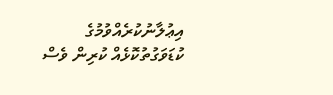އިޢުލާނުކުރެއްވުމުގެ ކުޑަވަގުތުކޮޅެއް ކުރިން ވެސް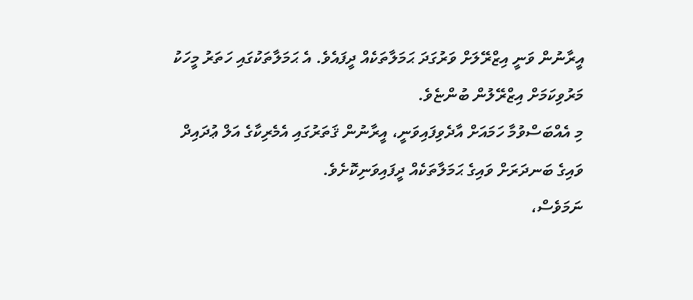އީރާނުން ވަނީ އިޒްރޭލަށް ވަރުގަދަ ޙަމަލާތަކެއް ދީފައެވެ. އެ ޙަމަލާތަކުގައި ހަތަރު މީހަކު މަރުވިކަމަށް އިޒްރޭލުން ބުންޏެވެ.
މި އެއްބަސްވުމާ ހަމައަށް އާދެވިފައިވަނީ، އީރާނުން ޤަތަރުގައި އެމެރިކާގެ އަލް ޢުދައިދް ވައިގެ ބަނދަރަށް ވައިގެ ޙަމަލާތަކެއް ދީފައިވަނިކޮށެވެ.
ނަމަވެސް،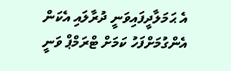އެ ޙަމަލާދީފައިވަނީ ދުރާލައި އެކަން އެންގުމަށްފަހު ކަމަށް ޓްރަމްޕް ވަނީ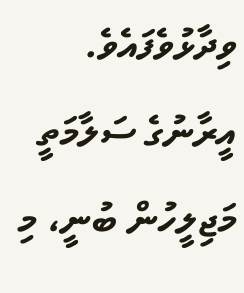ވިދާޅުވެފައެވެ.
އީރާނުގެ ސަލާމަތީ މަޖިލީހުން ބުނީ، މި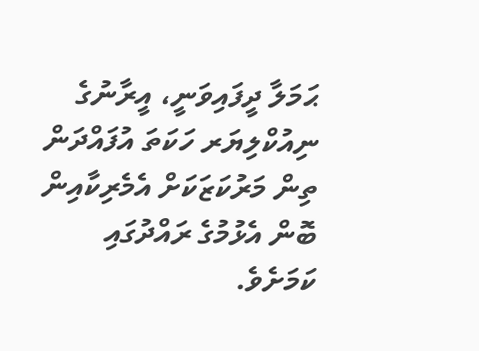ޙަމަލާ ދީފައިވަނީ، އީރާނުގެ ނިއުކްލިޔަރ ހަކަތަ އުފައްދަން ތިން މަރުކަޒަކަށް އެމެރިކާއިން ބޮން އެޅުމުގެ ރައްދުގައި ކަމަށެވެ.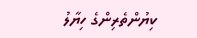ކިޔުންތެރިންގެ ހިޔާލު